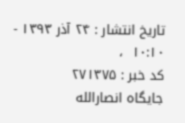تاریخ انتشار : ۲۴ آذر ۱۳۹۳ - ۱۰:۱۰  ،
کد خبر : ۲۷۱۳۷۵
جايگاه انصار‌الله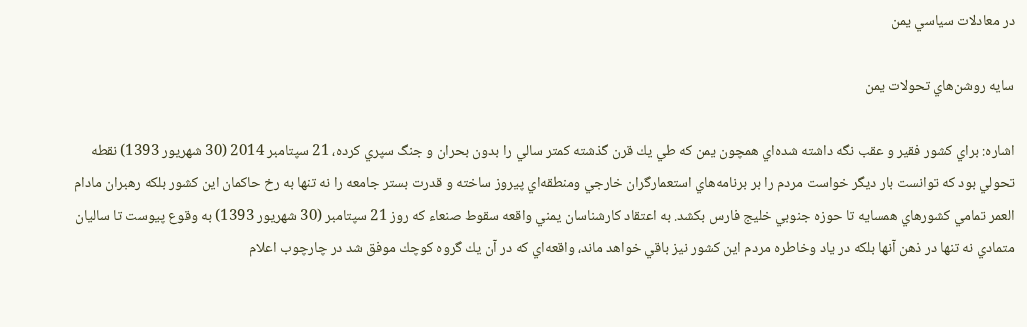در معادلات سياسي يمن

سايه روشن‌هاي تحولات يمن

اشاره: براي كشور فقير و عقب نگه داشته شده‌اي همچون يمن كه طي يك قرن گذشته كمتر سالي را بدون بحران و جنگ سپري كرده، 21 سپتامبر 2014 (30 شهريور 1393) نقطه تحولي بود كه توانست بار ديگر خواست مردم را بر برنامه‌هاي استعمارگران خارجي ومنطقه‌اي پيروز ساخته و قدرت بستر جامعه را نه تنها به رخ حاكمان اين كشور بلكه رهبران مادام العمر تمامي كشورهاي همسايه تا حوزه جنوبي خليج فارس بكشد. به اعتقاد كارشناسان يمني واقعه سقوط صنعاء كه روز 21 سپتامبر (30 شهريور 1393) به وقوع پيوست تا ساليان متمادي نه تنها در ذهن آنها بلكه در ياد وخاطره مردم اين كشور نيز باقي خواهد ماند، واقعه‌اي كه در آن يك گروه كوچك موفق شد در چارچوب اعلام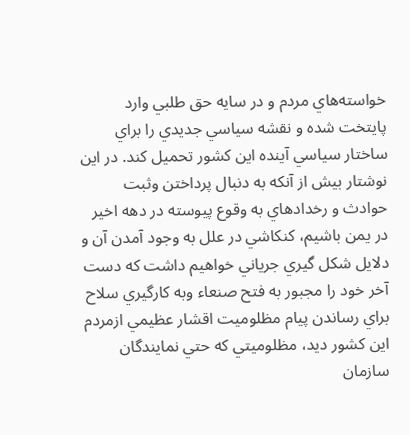خواسته‌هاي مردم و در سايه حق طلبي وارد پايتخت شده و نقشه سياسي جديدي را براي ساختار سياسي آينده اين كشور تحميل كند. در اين نوشتار بيش از آنكه به دنبال پرداختن وثبت حوادث و رخدادهاي به وقوع پيوسته در دهه اخير در يمن باشيم، كنكاشي در علل به وجود آمدن آن و دلايل شكل گيري جرياني خواهيم داشت كه دست آخر خود را مجبور به فتح صنعاء وبه كارگيري سلاح براي رساندن پيام مظلوميت اقشار عظيمي ازمردم اين كشور ديد، مظلوميتي كه حتي نمايندگان سازمان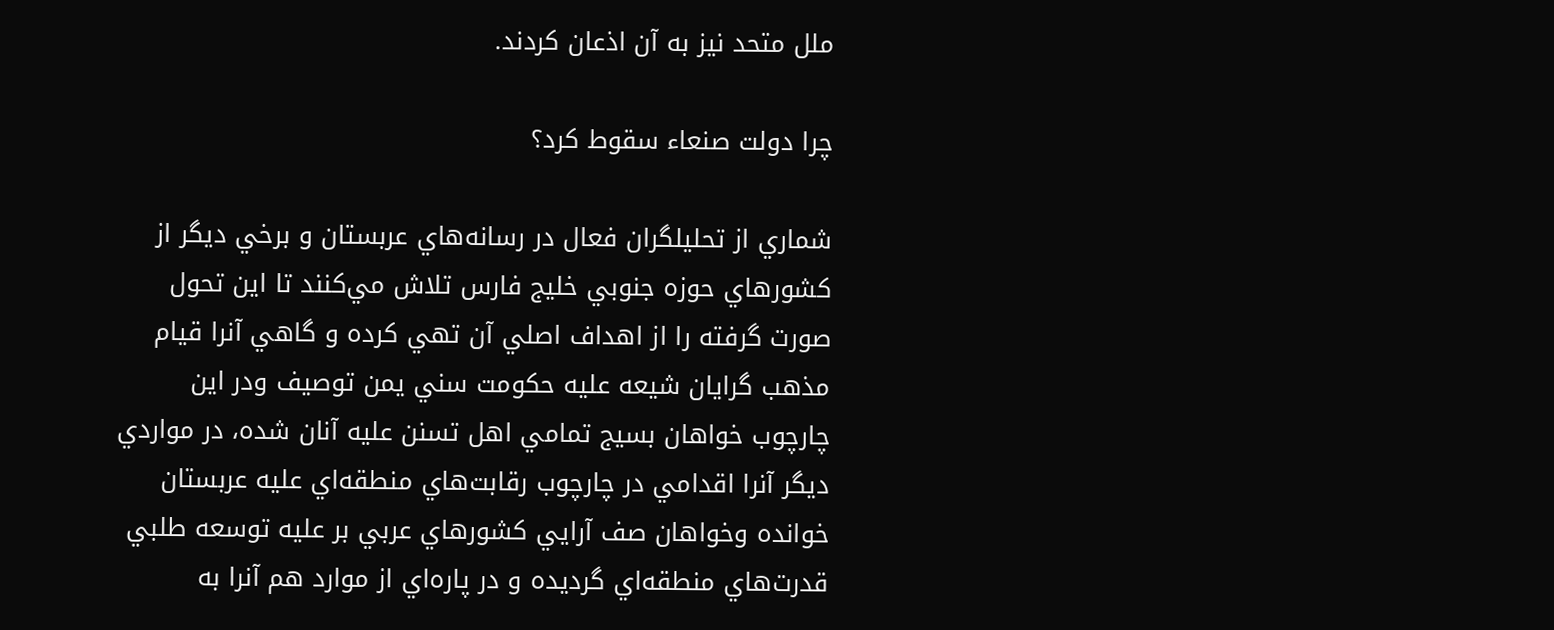ملل متحد نيز به آن اذعان كردند.

چرا دولت صنعاء سقوط كرد؟

شماري از تحليلگران فعال در رسانه‌هاي عربستان و برخي ديگر از كشورهاي حوزه جنوبي خليج فارس تلاش مي‌كنند تا اين تحول صورت گرفته را از اهداف اصلي آن تهي كرده و گاهي آنرا قيام مذهب گرايان شيعه عليه حكومت سني يمن توصيف ودر اين چارچوب خواهان بسيج تمامي اهل تسنن عليه آنان شده، در مواردي ديگر آنرا اقدامي در چارچوب رقابت‌هاي منطقه‌اي عليه عربستان خوانده وخواهان صف آرايي كشورهاي عربي بر عليه توسعه طلبي قدرت‌هاي منطقه‌اي گرديده و در پاره‌اي از موارد هم آنرا به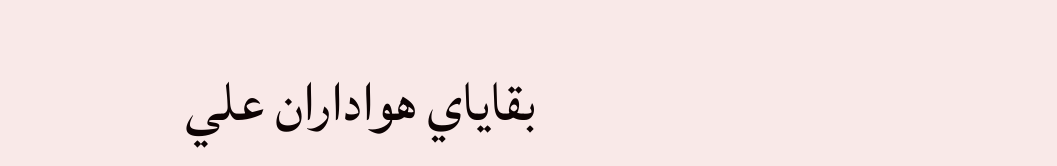بقاياي هواداران علي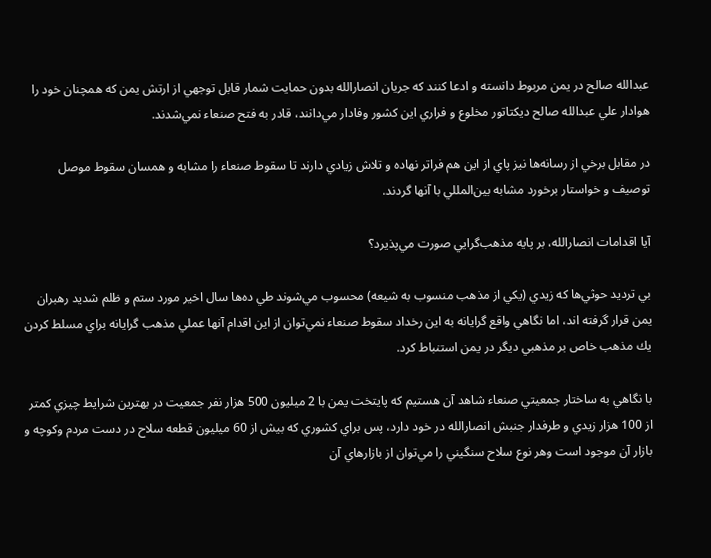عبدالله صالح در يمن مربوط دانسته و ادعا كنند كه جريان انصارالله بدون حمايت شمار قابل توجهي از ارتش يمن كه همچنان خود را هوادار علي عبدالله صالح ديكتاتور مخلوع و فراري اين كشور وفادار مي‌دانند، قادر به فتح صنعاء نمي‌شدند.

در مقابل برخي از رسانه‌ها نيز پاي از اين هم فراتر نهاده و تلاش زيادي دارند تا سقوط صنعاء را مشابه و همسان سقوط موصل توصيف و خواستار برخورد مشابه بين‌المللي با آنها گردند.

آيا اقدامات انصارالله، بر پايه مذهب‌گرايي صورت مي‌پذيرد؟

بي ترديد حوثي‌ها كه زيدي (يكي از مذهب منسوب به شيعه) محسوب مي‌شوند طي ده‌ها سال اخير مورد ستم و ظلم شديد رهبران يمن قرار گرفته اند، اما نگاهي واقع گرايانه به اين رخداد سقوط صنعاء نمي‌توان از اين اقدام آنها عملي مذهب گرايانه براي مسلط كردن يك مذهب خاص بر مذهبي ديگر در يمن استنباط كرد.

با نگاهي به ساختار جمعيتي صنعاء شاهد آن هستيم كه پايتخت يمن با 2 ميليون 500 هزار نفر جمعيت در بهترين شرايط چيزي كمتر از 100 هزار زيدي و طرفدار جنبش انصار‌الله در خود دارد، پس براي كشوري كه بيش از 60 ميليون قطعه سلاح در دست مردم وكوچه و بازار آن موجود است وهر نوع سلاح سنگيني را مي‌توان از بازارهاي آن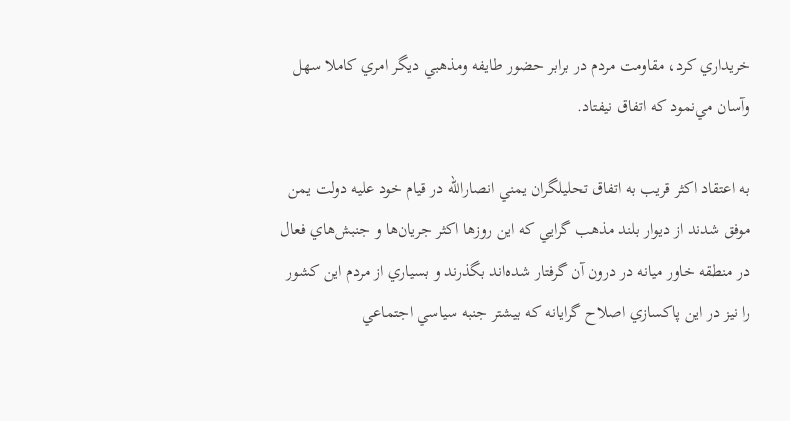خريداري كرد، مقاومت مردم در برابر حضور طايفه ومذهبي ديگر امري كاملا سهل وآسان مي‌نمود كه اتفاق نيفتاد.

به اعتقاد اكثر قريب به اتفاق تحليلگران يمني انصار‌الله در قيام خود عليه دولت يمن موفق شدند از ديوار بلند مذهب گرايي كه اين روزها اكثر جريان‌ها و جنبش‌هاي فعال در منطقه خاور ميانه در درون آن گرفتار شده‌اند بگذرند و بسياري از مردم اين كشور را نيز در اين پاكسازي اصلاح گرايانه كه بيشتر جنبه سياسي اجتماعي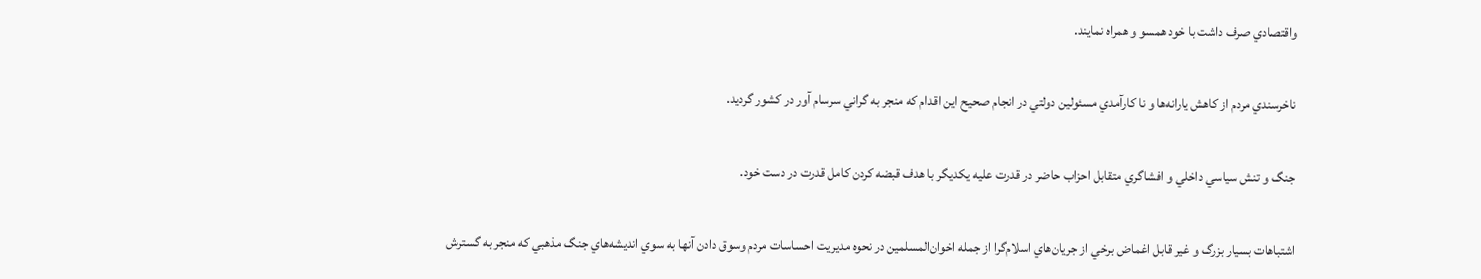واقتصادي صرف داشت با خود همسو و همراه نمايند.

ناخرسندي مردم از كاهش يارانه‌ها و نا كارآمدي مسئولين دولتي در انجام صحيح اين اقدام كه منجر به گراني سرسام آور در كشور گرديد.

جنگ و تنش سياسي داخلي و افشاگري متقابل احزاب حاضر در قدرت عليه يكديگر با هدف قبضه كردن كامل قدرت در دست خود.

اشتباهات بسيار بزرگ و غير قابل اغماض برخي از جريان‌هاي اسلام‌گرا از جمله اخوان‌المسلمين در نحوه مديريت احساسات مردم وسوق دادن آنها به سوي انديشه‌هاي جنگ مذهبي كه منجر به گسترش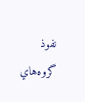نفوذ گروه‌هاي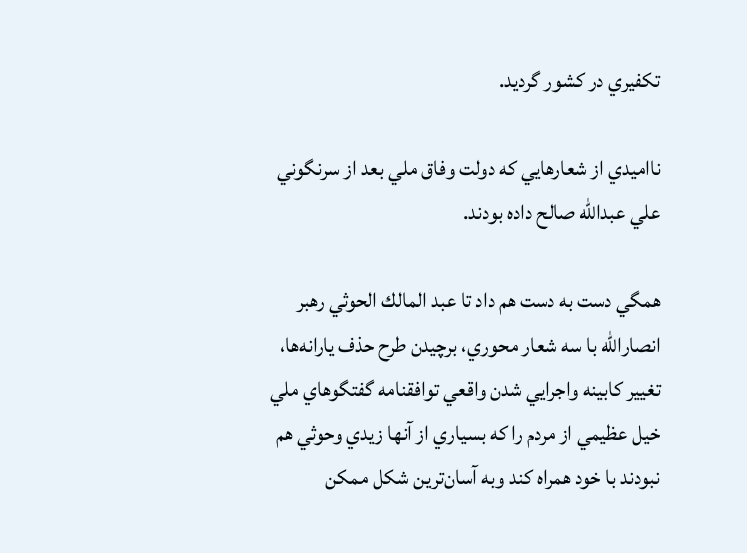تكفيري در كشور گرديد.

نااميدي از شعارهايي كه دولت وفاق ملي بعد از سرنگوني علي عبدالله صالح داده بودند.

همگي دست به دست هم داد تا عبد المالك الحوثي رهبر انصارالله با سه شعار محوري، برچيدن طرح حذف يارانه‌ها، تغيير كابينه واجرايي شدن واقعي توافقنامه گفتگوهاي ملي خيل عظيمي از مردم را كه بسياري از آنها زيدي وحوثي هم نبودند با خود همراه كند وبه آسان‌ترين شكل ممكن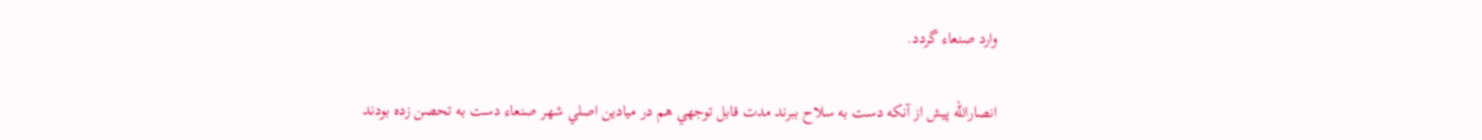وارد صنعاء گردد.

انصارالله پيش از آنكه دست به سلاح ببرند مدت قابل توجهي هم در ميادين اصلي شهر صنعاء دست به تحصن زده بودند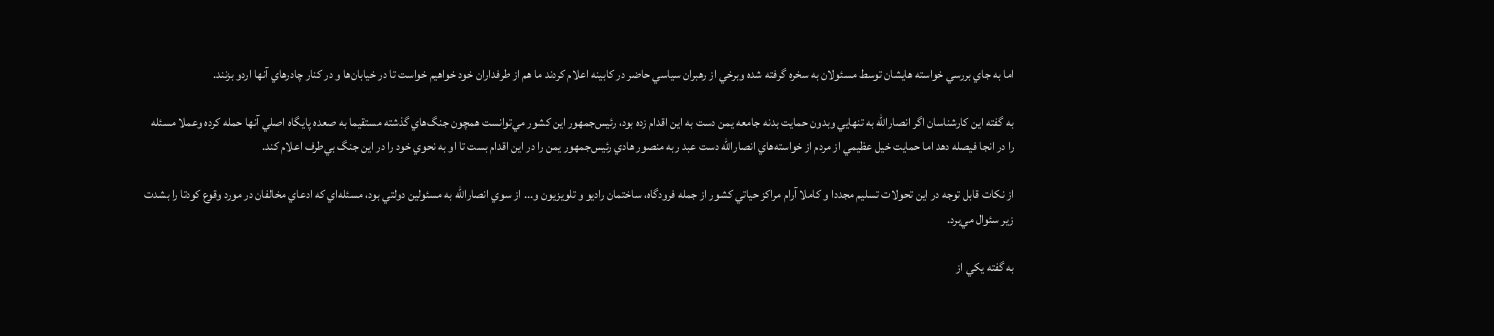اما به جاي بررسي خواسته هايشان توسط مسئولان به سخره گرفته شده وبرخي از رهبران سياسي حاضر در كابينه اعلام كردند ما هم از طرفداران خود خواهيم خواست تا در خيابان‌ها و در كنار چادرهاي آنها اردو بزنند.

به گفته اين كارشناسان اگر انصارالله به تنهايي وبدون حمايت بدنه جامعه يمن دست به اين اقدام زده بود، رئيس‌جمهور اين كشور مي‌توانست همچون جنگ‌هاي گذشته مستقيما به صعده پايگاه اصلي آنها حمله كرده وعملا مسئله را در انجا فيصله دهد اما حمايت خيل عظيمي از مردم از خواسته‌هاي انصارالله دست عبد ربه منصور هادي رئيس‌جمهور يمن را در اين اقدام بست تا او به نحوي خود را در اين جنگ بي‌طرف اعلام كند.

از نكات قابل توجه در اين تحولات تسليم مجددا و كاملا آرام مراكز حياتي كشور از جمله فرودگاه، ساختمان راديو و تلويزيون و... از سوي انصارالله به مسئولين دولتي بود، مسئله‌اي كه ادعاي مخالفان در مورد وقوع كودتا را بشدت زير سئوال مي‌برد.

به گفته يكي از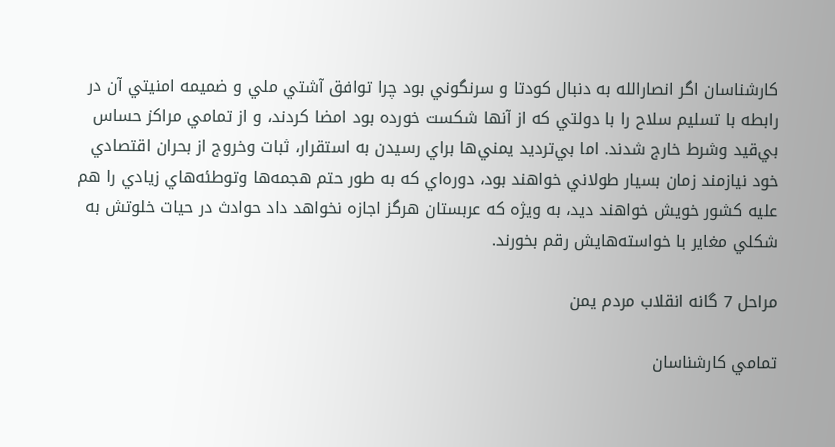كارشناسان اگر انصارالله به دنبال كودتا و سرنگوني بود چرا توافق آشتي ملي و ضميمه امنيتي آن در رابطه با تسليم سلاح را با دولتي كه از آنها شكست خورده بود امضا كردند، و از تمامي مراكز حساس بي‌قيد وشرط خارج شدند. اما بي‌ترديد يمني‌ها براي رسيدن به استقرار، ثبات وخروج از بحران اقتصادي خود نيازمند زمان بسيار طولاني خواهند بود، دوره‌اي كه به طور حتم هجمه‌ها وتوطئه‌هاي زيادي را هم عليه كشور خويش خواهند ديد، به ويژه كه عربستان هرگز اجازه نخواهد داد حوادث در حيات خلوتش به شكلي مغاير با خواسته‌هايش رقم بخورند.

مراحل 7 گانه انقلاب مردم يمن

تمامي كارشناسان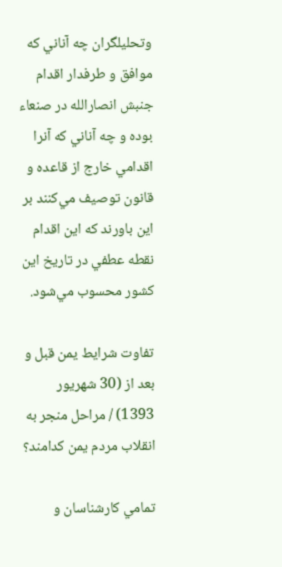وتحليلگران چه آناني كه موافق و طرفدار اقدام جنبش انصارالله در صنعاء بوده و چه آناني كه آنرا اقدامي خارج از قاعده و قانون توصيف مي‌كنند بر اين باورند كه اين اقدام نقطه عطفي در تاريخ اين كشور محسوب مي‌شود.

تفاوت شرايط يمن قبل و بعد از (30 شهريور 1393) / مراحل منجر به انقلاب مردم يمن كدامند؟

تمامي كارشناسان و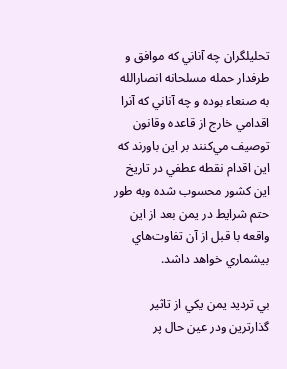تحليلگران چه آناني كه موافق و طرفدار حمله مسلحانه انصارالله به صنعاء بوده و چه آناني كه آنرا اقدامي خارج از قاعده وقانون توصيف مي‌كنند بر اين باورند كه اين اقدام نقطه عطفي در تاريخ اين كشور محسوب شده وبه طور حتم شرايط در يمن بعد از اين واقعه با قبل از آن تفاوت‌هاي بيشماري خواهد داشد.

بي ترديد يمن يكي از تاثير گذارترين ودر عين حال پر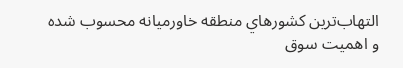التهاب‌ترين كشورهاي منطقه خاورميانه محسوب شده و اهميت سوق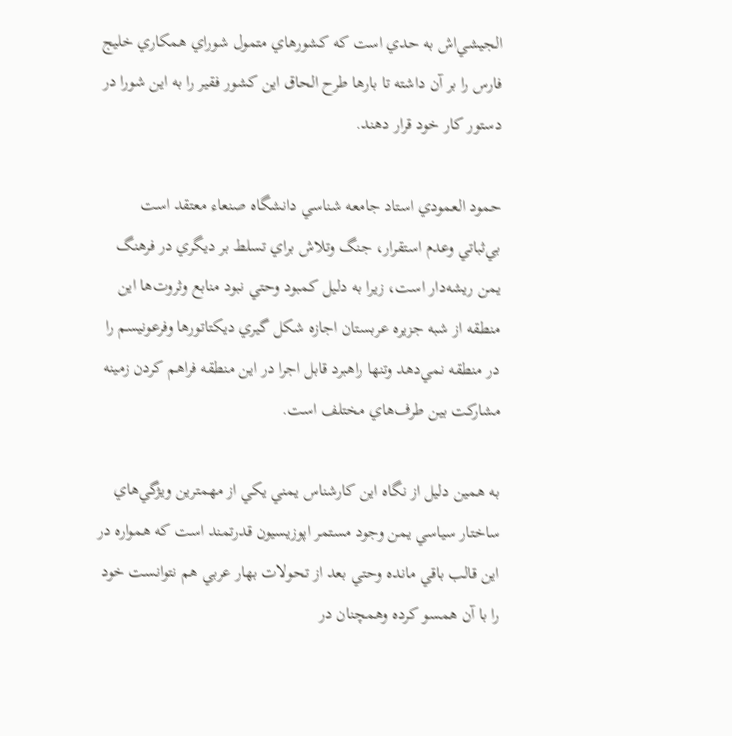الجيشي‌اش به حدي است كه كشورهاي متمول شوراي همكاري خليج فارس را بر آن داشته تا بارها طرح الحاق اين كشور فقير را به اين شورا در دستور كار خود قرار دهند.

حمود العمودي استاد جامعه شناسي دانشگاه صنعاء معتقد است بي‌ثباتي وعدم استقرار، جنگ وتلاش براي تسلط بر ديگري در فرهنگ يمن ريشه‌دار است، زيرا به دليل كمبود وحتي نبود منابع وثروت‌ها اين منطقه از شبه جزيره عربستان اجازه شكل گيري ديكتاتورها وفرعونيسم را در منطقه نمي‌دهد وتنها راهبرد قابل اجرا در اين منطقه فراهم كردن زمينه مشاركت بين طرف‌هاي مختلف است.

به همين دليل از نگاه اين كارشناس يمني يكي از مهمترين ويژگي‌هاي ساختار سياسي يمن وجود مستمر اپوزيسيون قدرتمند است كه همواره در اين قالب باقي مانده وحتي بعد از تحولات بهار عربي هم نتوانست خود را با آن همسو كرده وهمچنان در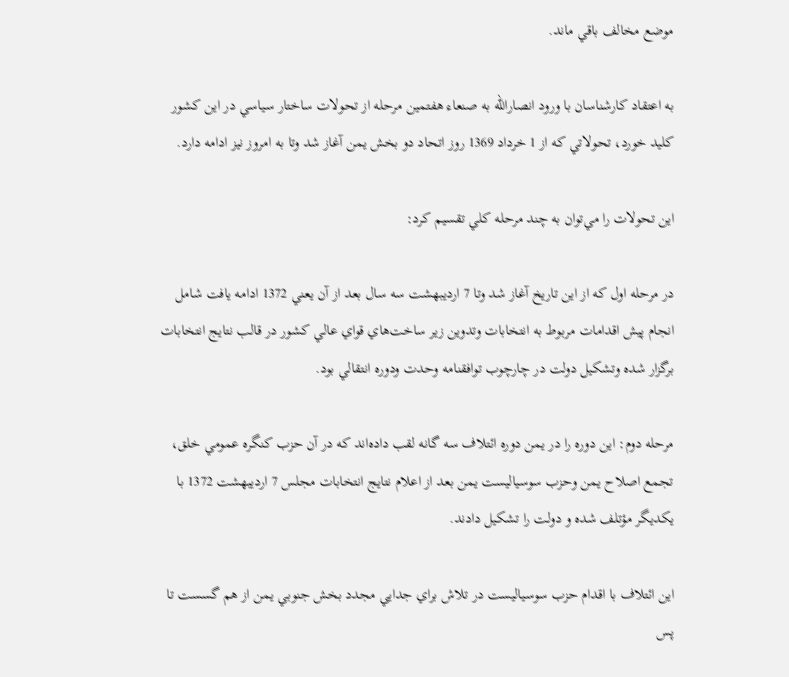موضع مخالف باقي ماند.

به اعتقاد كارشناسان با ورود انصار‌الله به صنعاء هفتمين مرحله از تحولات ساختار سياسي در اين كشور كليد خورد، تحولاتي كه از 1 خرداد 1369 روز اتحاد دو بخش يمن آغاز شد وتا به امروز نيز ادامه دارد.

اين تحولات را مي‌توان به چند مرحله كلي تقسيم كرد:

در مرحله اول كه از اين تاريخ آغاز شد وتا 7 ارديبهشت سه سال بعد از آن يعني 1372 ادامه يافت شامل انجام پيش اقدامات مربوط به انتخابات وتدوين زير ساخت‌هاي قواي عالي كشور در قالب نتايج انتخابات برگزار شده وتشكيل دولت در چارچوب توافقنامه وحدت ودوره انتقالي بود.

مرحله دوم: اين دوره را در يمن دوره ائتلاف سه گانه لقب داده‌اند كه در آن حزب كنگره عمومي خلق، تجمع اصلاح يمن وحزب سوسياليست يمن بعد از اعلام نتايج انتخابات مجلس 7 ارديبهشت 1372 با يكديگر مؤتلف شده و دولت را تشكيل دادند.

اين ائتلاف با اقدام حزب سوسياليست در تلاش براي جدايي مجدد بخش جنوبي يمن از هم گسست تا پس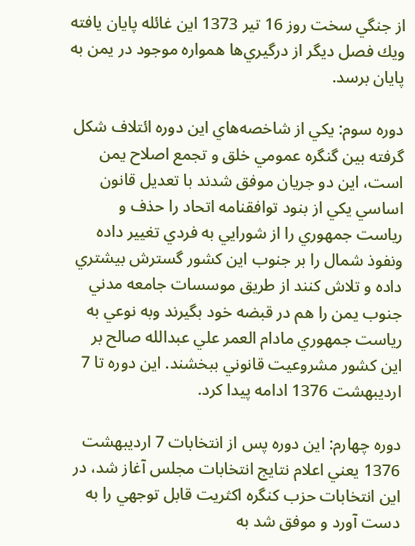از جنگي سخت روز 16 تير 1373 اين غائله پايان يافته ويك فصل ديگر از درگيري‌ها همواره موجود در يمن به پايان برسد.

دوره سوم: يكي از شاخصه‌هاي اين دوره ائتلاف شكل گرفته بين گنگره عمومي خلق و تجمع اصلاح يمن است، اين دو جريان موفق شدند با تعديل قانون اساسي يكي از بنود توافقنامه اتحاد را حذف و رياست جمهوري را از شورايي به فردي تغيير داده ونفوذ شمال را بر جنوب اين كشور گسترش بيشتري داده و تلاش كنند از طريق موسسات جامعه مدني جنوب يمن را هم در قبضه خود بگيرند وبه نوعي به رياست جمهوري مادام العمر علي عبدالله صالح بر اين كشور مشروعيت قانوني ببخشند. اين دوره تا 7 ارديبهشت 1376 ادامه پيدا كرد.

دوره چهارم: اين دوره پس از انتخابات 7 ارديبهشت 1376 يعني اعلام نتايج انتخابات مجلس آغاز شد، در اين انتخابات حزب كنگره اكثريت قابل توجهي را به دست آورد و موفق شد به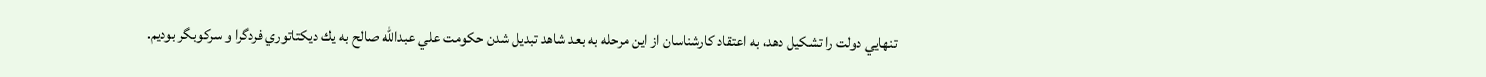تنهايي دولت را تشكيل دهد، به اعتقاد كارشناسان از اين مرحله به بعد شاهد تبديل شدن حكومت علي عبدالله صالح به يك ديكتاتوري فردگرا و سركوبگر بوديم.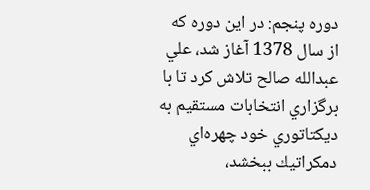دوره پنجم: در اين دوره كه از سال 1378 آغاز شد، علي عبدالله صالح تلاش كرد تا با برگزاري انتخابات مستقيم به ديكتاتوري خود چهره‌اي دمكراتيك ببخشد،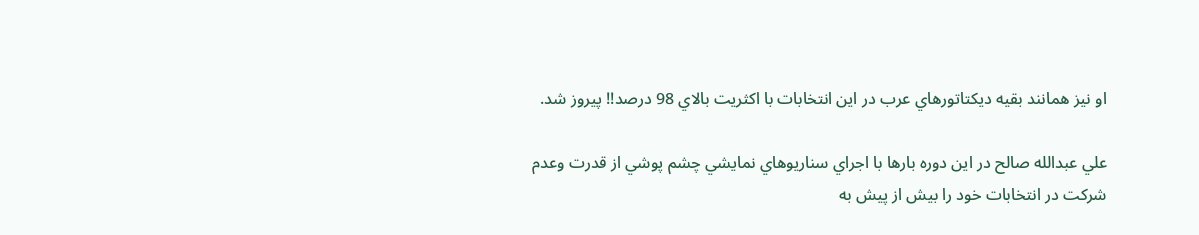او نيز همانند بقيه ديكتاتورهاي عرب در اين انتخابات با اكثريت بالاي 98 درصد!! پيروز شد.

علي عبد‌الله صالح در اين دوره بارها با اجراي سناريوهاي نمايشي چشم پوشي از قدرت وعدم شركت در انتخابات خود را بيش از پيش به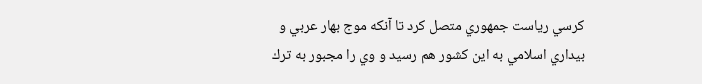كرسي رياست جمهوري متصل كرد تا آنكه موج بهار عربي و بيداري اسلامي به اين كشور هم رسيد و وي را مجبور به ترك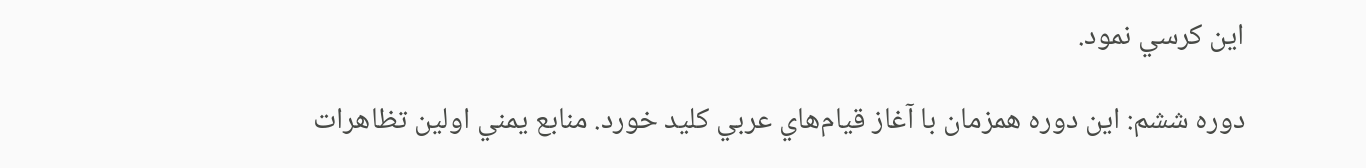اين كرسي نمود.

دوره ششم: اين دوره همزمان با آغاز قيام‌هاي عربي كليد خورد. منابع يمني اولين تظاهرات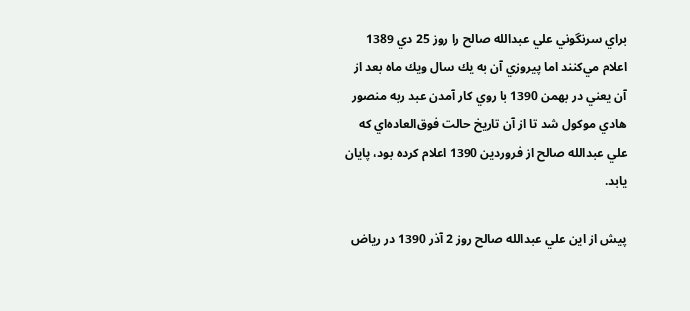براي سرنگوني علي عبدالله صالح را روز 25 دي 1389 اعلام مي‌كنند اما پيروزي آن به يك سال ويك ماه بعد از آن يعني در بهمن 1390 با روي كار آمدن عبد ربه منصور هادي موكول شد تا از آن تاريخ حالت فوق‌العاده‌اي كه علي عبدالله صالح از فروردين 1390 اعلام كرده بود، پايان يابد.

پيش از اين علي عبدالله صالح روز 2 آذر 1390 در رياض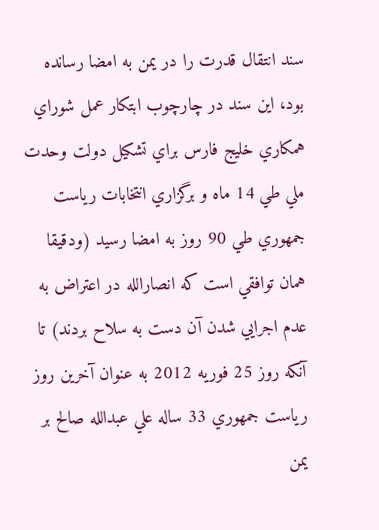سند انتقال قدرت را در يمن به امضا رسانده بود، اين سند در چارچوب ابتكار عمل شوراي همكاري خليج فارس براي تشكيل دولت وحدت ملي طي 14 ماه و برگزاري انتخابات رياست جمهوري طي 90 روز به امضا رسيد (ودقيقا همان توافقي است كه انصارالله در اعتراض به عدم اجرايي شدن آن دست به سلاح بردند) تا آنكه روز 25 فوريه 2012 به عنوان آخرين روز رياست جمهوري 33 ساله علي عبدالله صالح بر يمن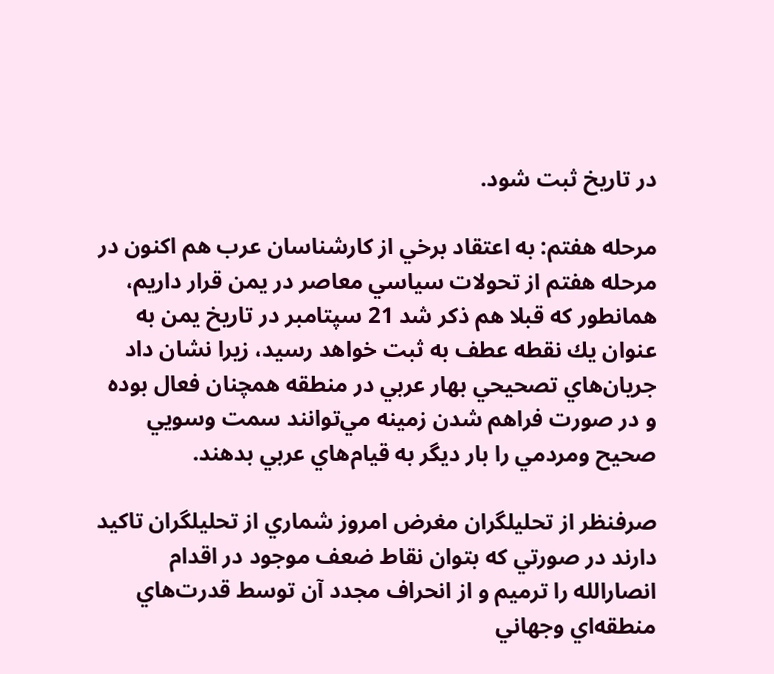در تاريخ ثبت شود.

مرحله هفتم: به اعتقاد برخي از كارشناسان عرب هم اكنون در مرحله هفتم از تحولات سياسي معاصر در يمن قرار داريم، همانطور كه قبلا هم ذكر شد 21 سپتامبر در تاريخ يمن به عنوان يك نقطه عطف به ثبت خواهد رسيد، زيرا نشان داد جريان‌هاي تصحيحي بهار عربي در منطقه همچنان فعال بوده و در صورت فراهم شدن زمينه مي‌توانند سمت وسويي صحيح ومردمي را بار ديگر به قيام‌هاي عربي بدهند.

صرفنظر از تحليلگران مغرض امروز شماري از تحليلگران تاكيد دارند در صورتي كه بتوان نقاط ضعف موجود در اقدام انصارالله را ترميم و از انحراف مجدد آن توسط قدرت‌هاي منطقه‌اي وجهاني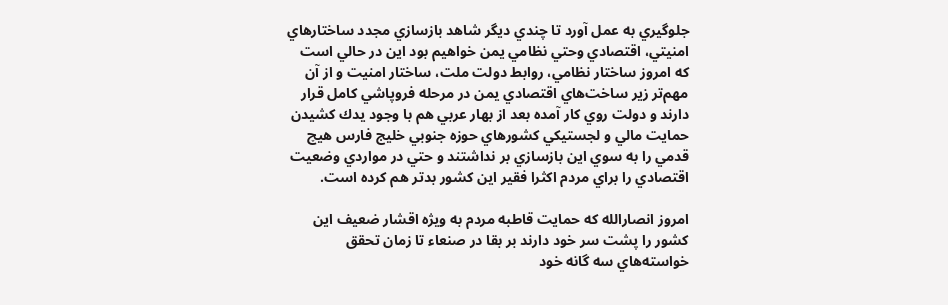جلوگيري به عمل آورد تا چندي ديگر شاهد بازسازي مجدد ساختارهاي امنيتي، اقتصادي وحتي نظامي يمن خواهيم بود اين در حالي است كه امروز ساختار نظامي، روابط دولت ملت، ساختار امنيت و از آن مهم‌تر زير ساخت‌هاي اقتصادي يمن در مرحله فروپاشي كامل قرار دارند و دولت روي كار آمده بعد از بهار عربي هم با وجود يدك كشيدن حمايت مالي و لجستيكي كشورهاي حوزه جنوبي خليج فارس هيچ قدمي را به سوي اين بازسازي بر نداشتند و حتي در مواردي وضعيت اقتصادي را براي مردم اكثرا فقير اين كشور بدتر هم كرده است.

امروز انصار‌الله كه حمايت قاطبه مردم به ويژه اقشار ضعيف اين كشور را پشت سر خود دارند بر بقا در صنعاء تا زمان تحقق خواسته‌هاي سه گانه خود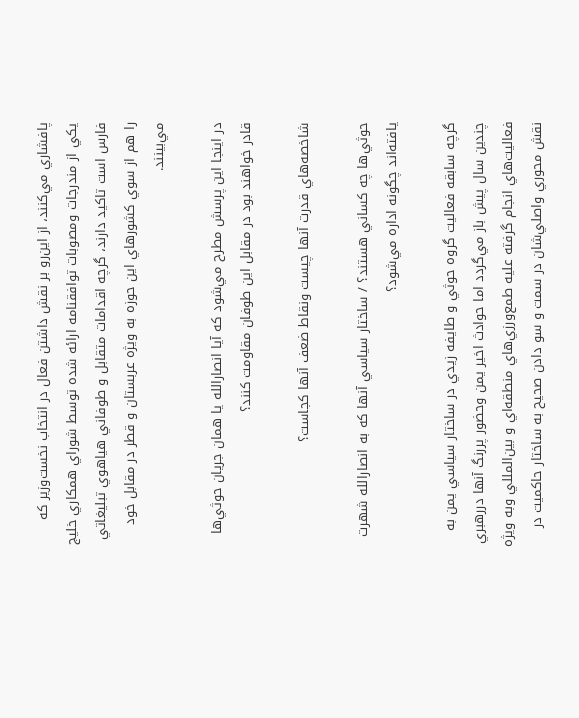پافشاري مي‌كنند، از اين‌رو بر نقش داشتن فعال در انتخاب نخست‌وزير كه يكي از مندرجات ومصوبات توافقنامه ارائه شده توسط شوراي همكاري خليج فارس است تاكيد دارند، گرچه اقدامات متقابل و طوفاني هياهوي تبليغاتي را هم از سوي كشورهاي اين حوزه به ويژه عربستان و قطر در مقابل خود مي‌بينند.

در اينجا اين پرسش مطرح مي‌شود كه آيا انصار‌الله يا همان جريان حوثي‌ها قادر خواهند بود در مقابل اين طوفان مقاومت كنند؟

شاخصه‌هاي قدرت آنها چيست ونقاط ضعف آنها كجاست؟

حوثي‌ها چه كساني هستند؟ / ساختار سياسي آنها كه به انصارالله شهرت يافته‌اند چگونه اداره مي‌شود؟

گرچه سابقه فعاليت گروه حوثي و طايفه زيدي در ساختار سياسي يمن به چندين سال پيش باز مي‌گردد اما حوادث اخير يمن وحضور پررنگ آنها دررهبري فعاليت‌هاي انجام گرفته عليه طمع‌ورزي‌هاي منطقه‌اي و بين‌المللي وبه ويژه نقش محوري واصلي‌شان در سمت و سو دادن صحيح به ساختار حاكميت در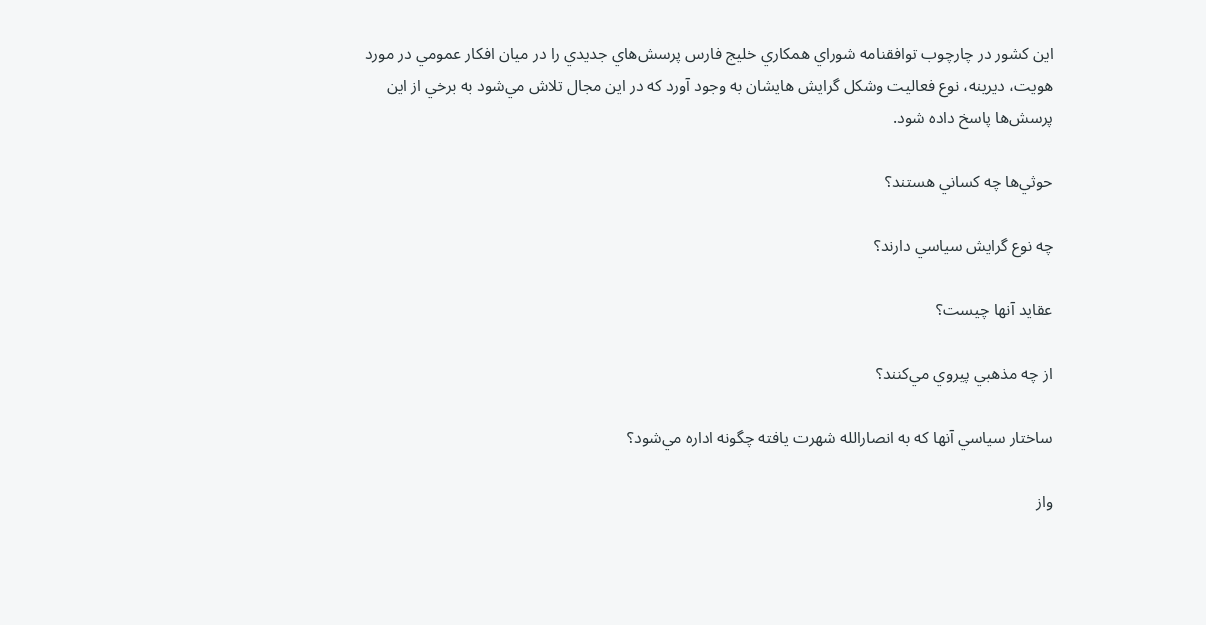اين كشور در چارچوب توافقنامه شوراي همكاري خليج فارس پرسش‌هاي جديدي را در ميان افكار عمومي در مورد هويت، ديرينه، نوع فعاليت وشكل گرايش هايشان به وجود آورد كه در اين مجال تلاش مي‌شود به برخي از اين پرسش‌ها پاسخ داده شود.

حوثي‌ها چه كساني هستند؟

چه نوع گرايش سياسي دارند؟

عقايد آنها چيست؟

از چه مذهبي پيروي مي‌كنند؟

ساختار سياسي آنها كه به انصار‌الله شهرت يافته چگونه اداره مي‌شود؟

واز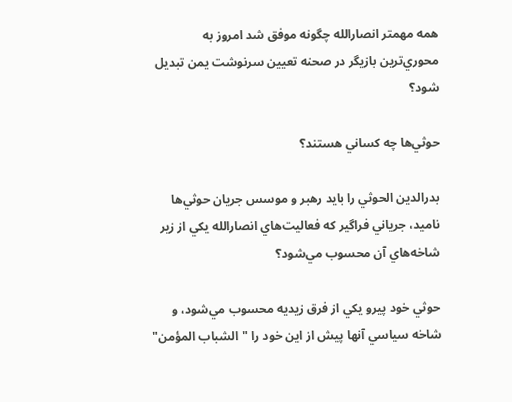همه مهمتر انصار‌الله چگونه موفق شد امروز به محوري‌ترين بازيگر در صحنه تعيين سرنوشت يمن تبديل شود؟

حوثي‌ها چه كساني هستند؟

بدرالدين الحوثي را بايد رهبر و موسس جريان حوثي‌ها ناميد، جرياني فراگير كه فعاليت‌هاي انصار‌الله يكي از زير شاخه‌هاي آن محسوب مي‌شود؟

حوثي خود پيرو يكي از فرق زيديه محسوب مي‌شود، و شاخه سياسي آنها پيش از اين خود را "الشباب المؤمن"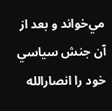مي‌خواند و بعد از آن جنش سياسي خود را انصارالله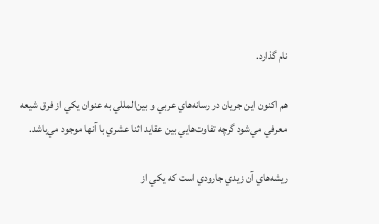نام گذارد.

هم اكنون اين جريان در رسانه‌هاي عربي و بين‌المللي به عنوان يكي از فرق شيعه معرفي مي‌شود گرچه تفاوت‌هايي بين عقايد اثنا عشري با آنها موجود مي‌باشد.

ريشه‌هاي آن زيدي جارودي است كه يكي از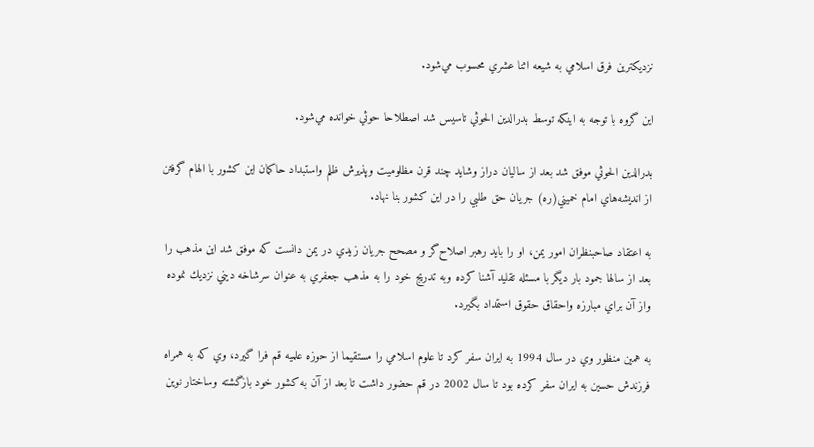نزديكترين فرق اسلامي به شيعه اثنا عشري محسوب مي‌شود.

اين گروه با توجه به اينكه توسط بدرالدين الحوثي تاسيس شد اصطلاحا حوثي خوانده مي‌شود.

بدرالدين الحوثي موفق شد بعد از ساليان دراز وشايد چند قرن مظلوميت وپذيرش ظلم واستبداد حاكمان اين كشور با الهام گرفتن از انديشه‌هاي امام خميني(ره) جريان حق طلبي را در اين كشور بنا نهاد.

به اعتقاد صاحبنظران امور يمن، او را بايد رهبر اصلاح‌گر و مصحح جريان زيدي در يمن دانست كه موفق شد اين مذهب را بعد از سالها جمود بار ديگر با مسئله تقليد آشنا كرده وبه تدريج خود را به مذهب جعفري به عنوان سرشاخه ديني نزديك نموده واز آن براي مبارزه واحقاق حقوق استمداد بگيرد.

به همين منظور وي در سال 1994 به ايران سفر كرد تا علوم اسلامي را مستقيما از حوزه علميه قم فرا گيرد، وي كه به همراه فرزندش حسين به ايران سفر كرده بود تا سال 2002 در قم حضور داشت تا بعد از آن به كشور خود بازگشته وساختار نوين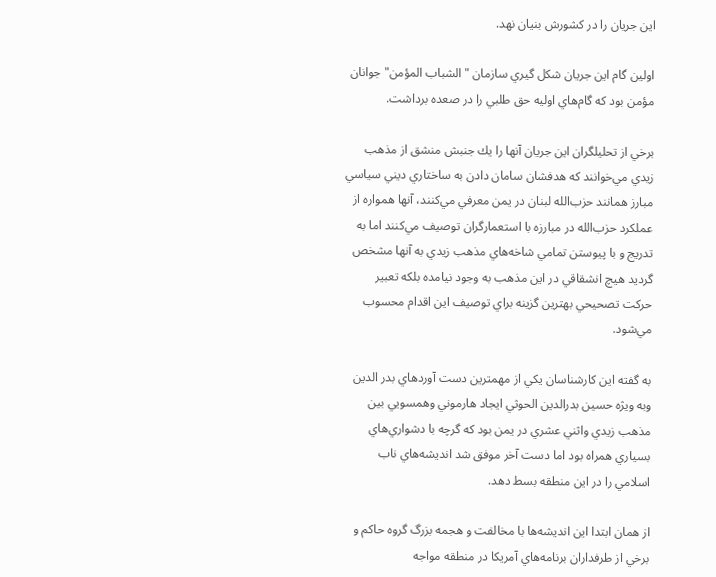اين جريان را در كشورش بنيان نهد.

اولين گام اين جريان شكل گيري سازمان "الشباب المؤمن" جوانان مؤمن بود كه گام‌هاي اوليه حق طلبي را در صعده برداشت.

برخي از تحليلگران اين جريان آنها را يك جنبش منشق از مذهب زيدي مي‌خوانند كه هدفشان سامان دادن به ساختاري ديني سياسي مبارز همانند حزب‌الله لبنان در يمن معرفي مي‌كنند، آنها همواره از عملكرد حزب‌الله در مبارزه با استعمارگران توصيف مي‌كنند اما به تدريج و با پيوستن تمامي شاخه‌هاي مذهب زيدي به آنها مشخص گرديد هيچ انشقاقي در اين مذهب به وجود نيامده بلكه تعبير حركت تصحيحي بهترين گزينه براي توصيف اين اقدام محسوب مي‌شود.

به گفته اين كارشناسان يكي از مهمترين دست آوردهاي بدر الدين وبه ويژه حسين بدرالدين الحوثي ايجاد هارموني وهمسويي بين مذهب زيدي واثني عشري در يمن بود كه گرچه با دشواري‌هاي بسياري همراه بود اما دست آخر موفق شد انديشه‌هاي ناب اسلامي را در اين منطقه بسط دهد.

از همان ابتدا اين انديشه‌ها با مخالفت و هجمه بزرگ گروه حاكم و برخي از طرفداران برنامه‌هاي آمريكا در منطقه مواجه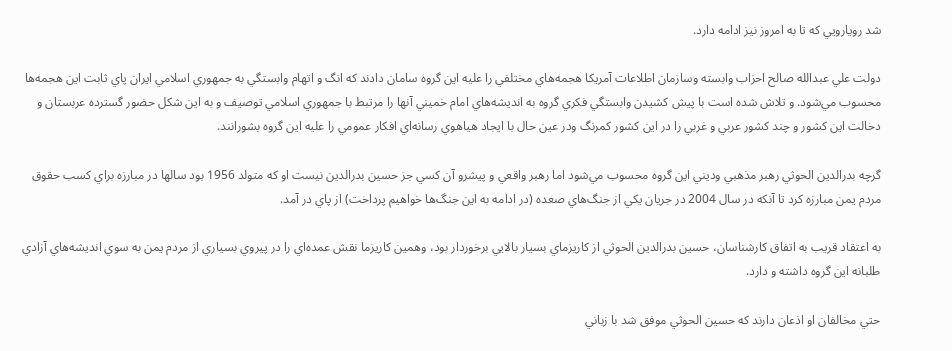شد رويارويي كه تا به امروز نيز ادامه دارد.

دولت علي عبدالله صالح احزاب وابسته وسازمان اطلاعات آمريكا هجمه‌هاي مختلفي را عليه اين گروه سامان دادند كه انگ و اتهام وابستگي به جمهوري اسلامي ايران پاي ثابت اين هجمه‌ها محسوب مي‌شود. و تلاش شده است با پيش كشيدن وابستگي فكري گروه به انديشه‌هاي امام خميني آنها را مرتبط با جمهوري اسلامي توصيف و به اين شكل حضور گسترده عربستان و دخالت اين كشور و چند كشور عربي و غربي را در اين كشور كمرنگ ودر عين حال با ايجاد هياهوي رسانه‌اي افكار عمومي را عليه اين گروه بشورانند.

گرچه بدرالدين الحوثي رهبر مذهبي وديني اين گروه محسوب مي‌شود اما رهبر واقعي و پيشرو آن كسي جز حسين بدرالدين نيست او كه متولد 1956 بود سالها در مبارزه براي كسب حقوق مردم يمن مبارزه كرد تا آنكه در سال 2004 در جريان يكي از جنگ‌هاي صعده (در ادامه به اين جنگ‌ها خواهيم پرداخت) از پاي در آمد.

به اعتقاد قريب به اتفاق كارشناسان، حسين بدرالدين الحوثي از كاريزماي بسيار بالايي برخوردار بود، وهمين كاريزما نقش عمده‌اي را در پيروي بسياري از مردم يمن به سوي انديشه‌هاي آزادي طلبانه اين گروه داشته و دارد.

حتي مخالفان او اذعان دارند كه حسين الحوثي موفق شد با زباني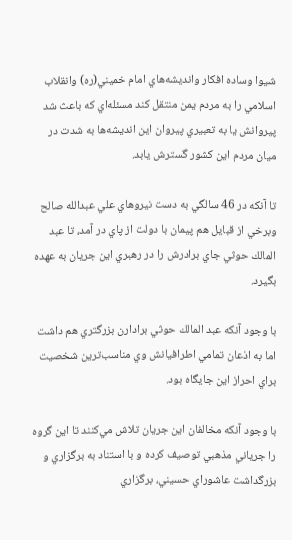شيوا وساده افكار وانديشه‌هاي امام خميني(ره) وانقلاب اسلامي را به مردم يمن منتقل كند مسئله‌اي كه باعث شد پيروانش يا به تعبيري پيروان اين انديشه‌ها به شدت در ميان مردم اين كشور گسترش يابد.

تا آنكه در 46 سالگي به دست نيروهاي علي عبد‌الله صالح وبرخي از قبايل هم پيمان با دولت از پاي در آمد، تا عبد المالك حوثي جاي برادرش را در رهبري اين جريان به عهده بگيرد.

با وجود آنكه عبد المالك حوثي برادارن بزرگتري هم داشت اما به اذعان تمامي اطرافيانش وي مناسب‌ترين شخصيت براي احراز اين جايگاه بود.

با وجود آنكه مخالفان اين جريان تلاش مي‌كنند تا اين گروه را جرياني مذهبي توصيف كرده و با استناد به برگزاري و بزرگداشت عاشوراي حسيني، برگزاري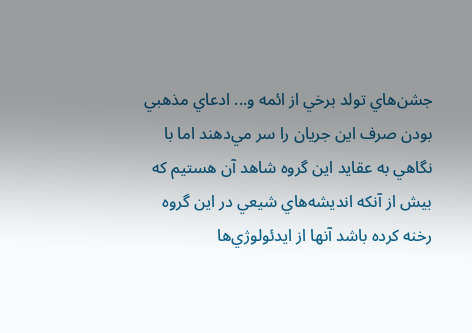جشن‌هاي تولد برخي از ائمه و... ادعاي مذهبي بودن صرف اين جريان را سر مي‌دهند اما با نگاهي به عقايد اين گروه شاهد آن هستيم كه بيش از آنكه انديشه‌هاي شيعي در اين گروه رخنه كرده باشد آنها از ايدئولوژي‌ها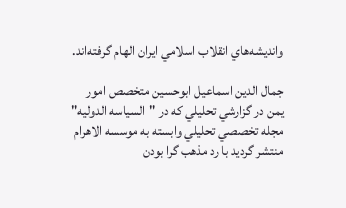وانديشه‌هاي انقلاب اسلامي ايران الهام گرفته‌اند.

جمال الدين اسماعيل ابوحسين متخصص امور يمن در گزارشي تحليلي كه در "السياسه الدوليه" مجله تخصصي تحليلي وابسته به موسسه الاهرام منتشر گرديد با رد مذهب گرا بودن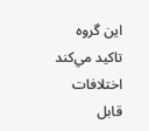اين گروه تاكيد مي‌كند اختلافات قابل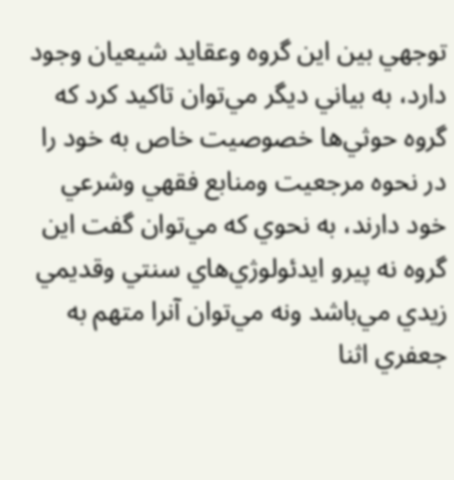توجهي بين اين گروه وعقايد شيعيان وجود دارد، به بياني ديگر مي‌توان تاكيد كرد كه گروه حوثي‌ها خصوصيت خاص به خود را در نحوه مرجعيت ومنابع فقهي وشرعي خود دارند، به نحوي كه مي‌توان گفت اين گروه نه پيرو ايدئولوژي‌هاي سنتي وقديمي زيدي مي‌باشد ونه مي‌توان آنرا متهم به جعفري اثنا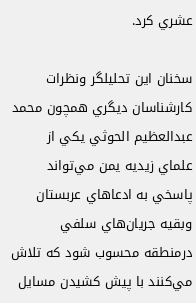عشري كرد.

سخنان اين تحليلگر ونظرات كارشناسان ديگري همچون محمد عبدالعظيم الحوثي يكي از علماي زيديه يمن مي‌تواند پاسخي به ادعاهاي عربستان وبقيه جريان‌هاي سلفي درمنطقه محسوب شود كه تلاش مي‌كنند با پيش كشيدن مسايل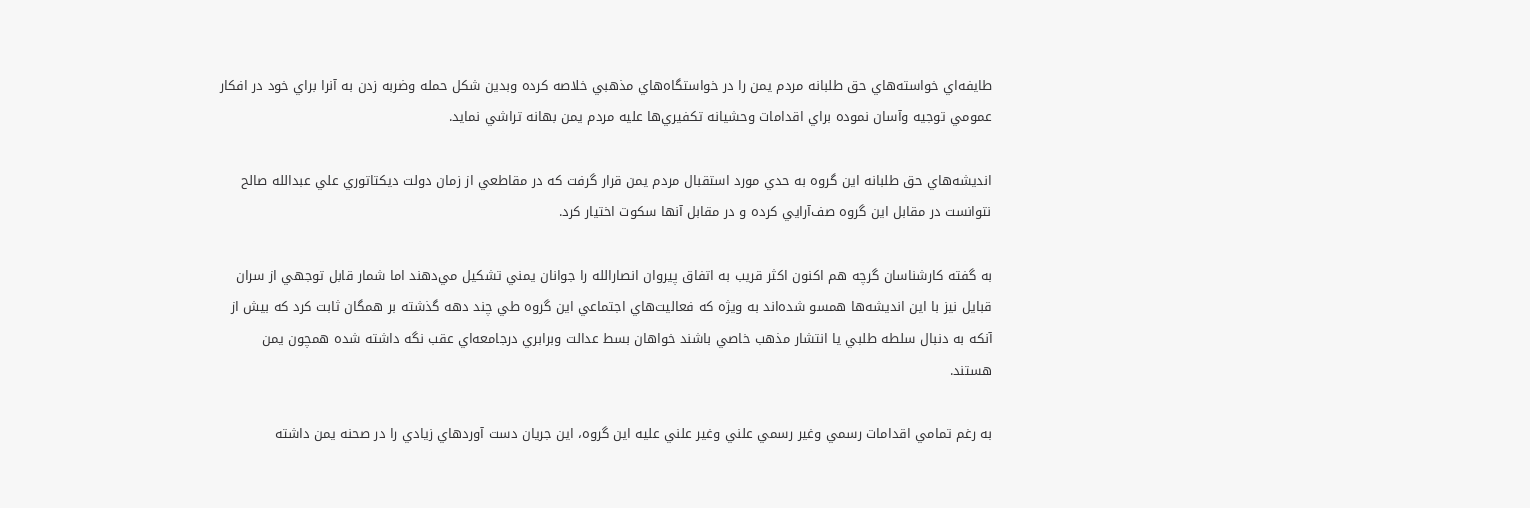طايفه‌اي خواسته‌هاي حق طلبانه مردم يمن را در خواستگاه‌هاي مذهبي خلاصه كرده وبدين شكل حمله وضربه زدن به آنرا براي خود در افكار عمومي توجيه وآسان نموده براي اقدامات وحشيانه تكفيري‌ها عليه مردم يمن بهانه تراشي نمايد.

انديشه‌هاي حق طلبانه اين گروه به حدي مورد استقبال مردم يمن قرار گرفت كه در مقاطعي از زمان دولت ديكتاتوري علي عبدالله صالح نتوانست در مقابل اين گروه صف‌آرايي كرده و در مقابل آنها سكوت اختيار كرد.

به گفته كارشناسان گرچه هم اكنون اكثر قريب به اتفاق پيروان انصارالله را جوانان يمني تشكيل مي‌دهند اما شمار قابل توجهي از سران قبايل نيز با اين انديشه‌ها همسو شده‌اند به ويژه كه فعاليت‌هاي اجتماعي اين گروه طي چند دهه گذشته بر همگان ثابت كرد كه بيش از آنكه به دنبال سلطه طلبي يا انتشار مذهب خاصي باشند خواهان بسط عدالت وبرابري درجامعه‌اي عقب نگه داشته شده همچون يمن هستند.

به رغم تمامي اقدامات رسمي وغير رسمي علني وغير علني عليه اين گروه، اين جريان دست آوردهاي زيادي را در صحنه يمن داشته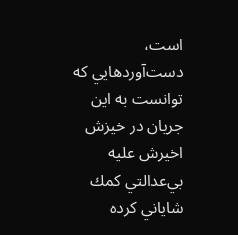است، دست‌آوردهايي كه توانست به اين جريان در خيزش اخيرش عليه بي‌عدالتي كمك شاياني كرده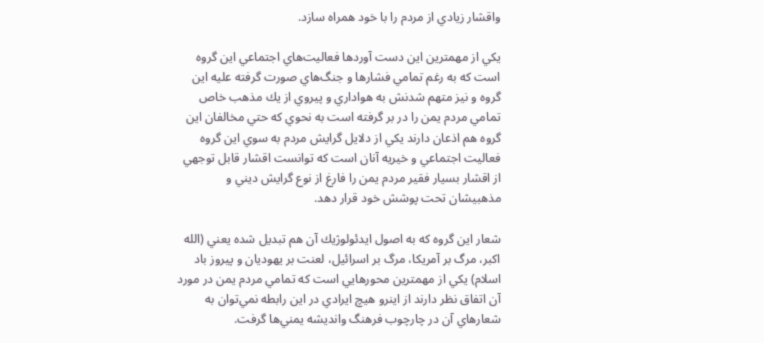واقشار زيادي از مردم را با خود همراه سازد.

يكي از مهمترين اين دست آوردها فعاليت‌هاي اجتماعي اين گروه است كه به رغم تمامي فشارها و جنگ‌هاي صورت گرفته عليه اين گروه و نيز متهم شدنش به هواداري و پيروي از يك مذهب خاص تمامي مردم يمن را در بر گرفته است به نحوي كه حتي مخالفان اين گروه هم اذعان دارند يكي از دلايل گرايش مردم به سوي اين گروه فعاليت اجتماعي و خيريه آنان است كه توانست اقشار قابل توجهي از اقشار بسيار فقير مردم يمن را فارغ از نوع گرايش ديني و مذهبيشان تحت پوشش خود قرار دهد.

شعار اين گروه كه به اصول ايدئولوژيك آن هم تبديل شده يعني (الله اكبر، مرگ بر آمريكا، مرگ بر اسرائيل، لعنت بر يهوديان و پيروز باد اسلام) يكي از مهمترين محورهايي است كه تمامي مردم يمن در مورد آن اتفاق نظر دارند از اينرو هيچ ايرادي در اين رابطه نمي‌توان به شعارهاي آن در چارچوب فرهنگ وانديشه يمني‌ها گرفت.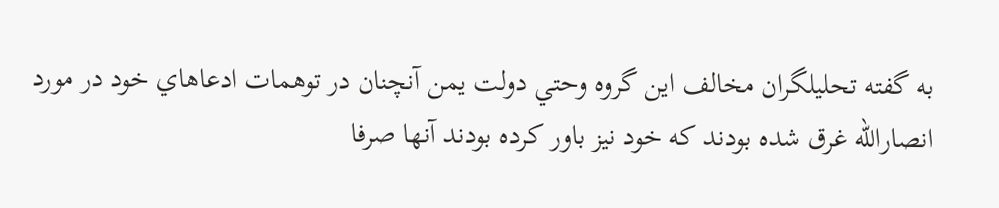به گفته تحليلگران مخالف اين گروه وحتي دولت يمن آنچنان در توهمات ادعاهاي خود در مورد انصارالله غرق شده بودند كه خود نيز باور كرده بودند آنها صرفا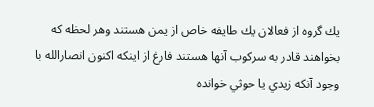يك گروه از فعالان يك طايفه خاص از يمن هستند وهر لحظه كه بخواهند قادر به سركوب آنها هستند فارغ از اينكه اكنون انصارالله با وجود آنكه زيدي يا حوثي خوانده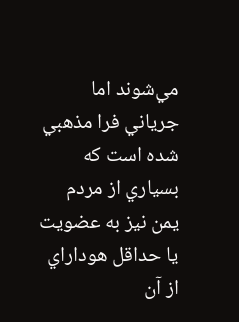مي‌شوند اما جرياني فرا مذهبي شده است كه بسياري از مردم يمن نيز به عضويت يا حداقل هوداراي از آن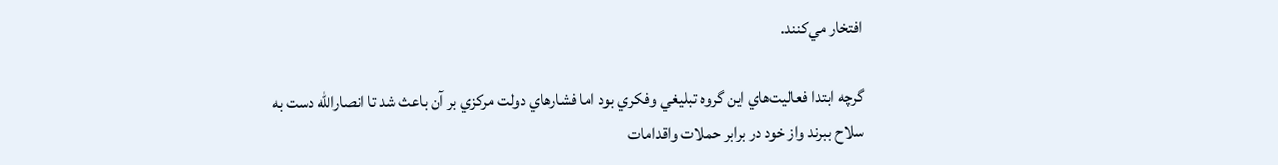افتخار مي‌كنند.

گرچه ابتدا فعاليت‌هاي اين گروه تبليغي وفكري بود اما فشارهاي دولت مركزي بر آن باعث شد تا انصار‌الله دست به سلاح ببرند واز خود در برابر حملات واقدامات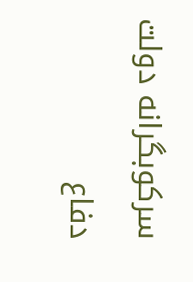سركوبگرانه دولت دفاع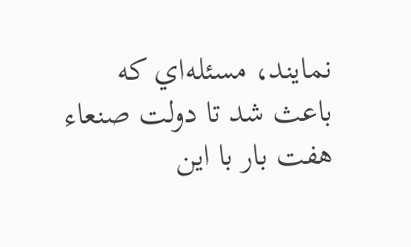نمايند، مسئله‌اي كه باعث شد تا دولت صنعاء هفت بار با اين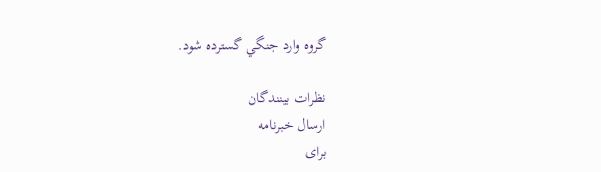گروه وارد جنگي گسترده شود.

نظرات بینندگان
ارسال خبرنامه
برای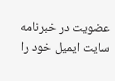عضویت در خبرنامه سایت ایمیل خود را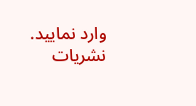وارد نمایید.
نشریات